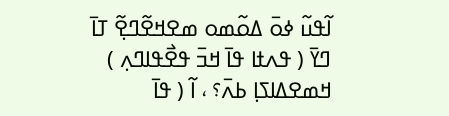ߊ߬ߟߎ߬ ߦߋ߫ ߡߋ߬ߘߋ ߘߐߞߐ߬ߣߐ߲߬ ߠߊ߫ ߣߌ߫ ( ߟߍߙߊ ߟߊ߫ ߞߏ߫ ߟߐ߯ߟߊߣߍ߲ ) ߞߘߐߡߊߖߊ߲ ߕߍ߫؟ ، ߊ߬ ( ߟߊ߫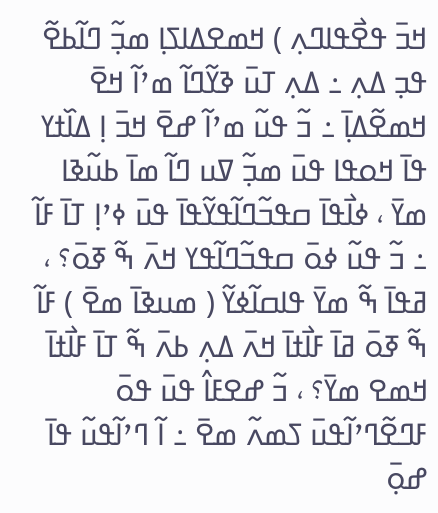ߞߏ߫ ߟߐ߯ߟߊߣߍ߲ ) ߞߘߐߡߊߖߊ߲ ߘߏ߲߬ ߣߊ߬ߕߐ߬ ߟߏ߲ ߡߍ߲ ߸ ߡߍ߲ ߠߎ߫ ߢߌ߬ߣߊ߬ ߘߴߊ߬ ߞߐ߫ ߞߘߐ߬ߡߊ߲߫ ߸ ߏ߬ ߟߎ߬ ߘߴߊ߬ ߝߐ߫ ߞߏ߫ ߊ߲ ߡߊ߰ߙߌ ߟߊ߫ ߞߋߟߊ ߟߎ߫ ߘߏ߲߬ ߜߎ ߣߊ߬ ߘߊ߫ ߕߎ߬ߢߊ ߘߌ߫ ، ߦߊ߯ߟߊ߫ ߛߟߏ߬ߣߊ߬ߟߌ߬ߟߊ߫ ߟߎ߫ ߦߴߊ߲ ߠߊ߫ ߓߊ߬ ߸ ߏ߬ ߟߎ߬ ߦߋ߫ ߛߟߏ߬ߣߊ߬ߟߌ ߞߍ߫ ߒ߬ ߧߋ߫؟ ، ߥߟߊ߫ ߒ߬ ߘߌ߫ ߟߊߛߊ߬ߦߌ߬ ( ߘߎߢߊ߫ ߘߐ߫ ) ߓߊ߬ ߒ߬ ߧߋ߫ ߥߊ߫ ߓߊ߯ߙߊ߫ ߞߍ߫ ߡߍ߲ ߕߍ߫ ߒ߬ ߠߊ߫ ߓߊ߯ߙߊ߫ ߞߘߐ ߘߌ߫؟ ، ߏ߬ ߝߐߓߊ߮ ߟߎ߫ ߟߋ߫ ߓߣߐ߬ߣߴߊ߬ߟߎ߫ ߖߘߍ߬ ߘߐ߫ ߸ ߊ߬ ߣߴߊ߬ߟߎ߬ ߟߊ߫ ߝߋ߲߫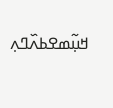ߞߎ߲߬ߘߐߕߍ߰ߣߍ߲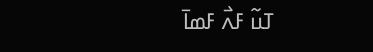ߠߎ߬ ߓߍ߯ ߓߘߊ߫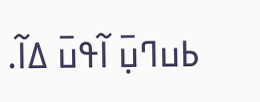ߕߎߣߎ߲߫ ߊ߬ߟߎ߫ ߡߊ߬.